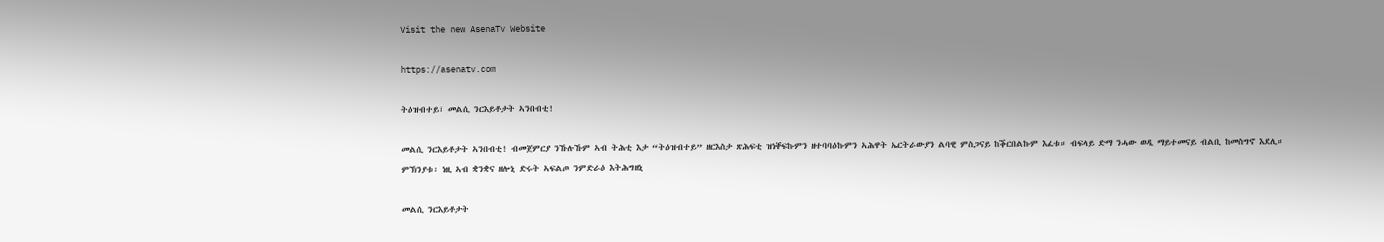Visit the new AsenaTv Website

https://asenatv.com

ትዕዝብተይ፣ መልሲ ንርእይቶታት ኣንበብቲ!

መልሲ ንርእይቶታት ኣንበብቲ! ብመጀምርያ ንኹሉኹም ኣብ ትሕቲ እታ “ትዕዝብተይ” ዘርእስታ ጽሕፍቲ ዝነቐፍኩምን ዘተባባዕኩምን ኣሕዋት ኤርትራውያን ልባዊ ምስጋናይ ከቕርበልኩም እፈቱ። ብፍላይ ድማ ንሓው ወዲ ማይተመናይ ብልቢ ከመስግኖ እደሊ። ምኽንያቱ፡ ነዚ ኣብ ቋንቋና ዘሎኒ ድሩት ኣፍልጦ ንምድራዕ እትሕግዘኒ

መልሲ ንርእይቶታት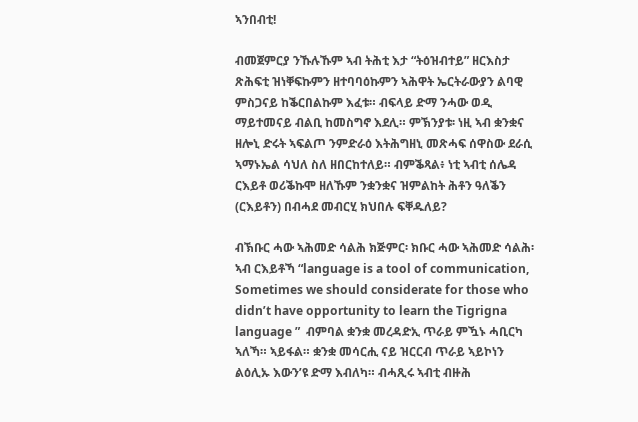ኣንበብቲ!

ብመጀምርያ ንኹሉኹም ኣብ ትሕቲ እታ “ትዕዝብተይ” ዘርእስታ ጽሕፍቲ ዝነቐፍኩምን ዘተባባዕኩምን ኣሕዋት ኤርትራውያን ልባዊ ምስጋናይ ከቕርበልኩም እፈቱ። ብፍላይ ድማ ንሓው ወዲ ማይተመናይ ብልቢ ከመስግኖ እደሊ። ምኽንያቱ፡ ነዚ ኣብ ቋንቋና ዘሎኒ ድሩት ኣፍልጦ ንምድራዕ እትሕግዘኒ መጽሓፍ ሰዋስው ደራሲ ኣማኑኤል ሳህለ ስለ ዘበርከተለይ። ብምቕጻል፥ ነቲ ኣብቲ ሰሌዳ ርእይቶ ወሪቕኩሞ ዘለኹም ንቋንቋና ዝምልከት ሕቶን ዓለቕን (ርእይቶን) በብሓደ መብርሂ ክህበሉ ፍቐዱለይ?

ብኽቡር ሓው ኣሕመድ ሳልሕ ክጅምር፡ ክቡር ሓው ኣሕመድ ሳልሕ፡ ኣብ ርእይቶኻ “language is a tool of communication, Sometimes we should considerate for those who didn’t have opportunity to learn the Tigrigna language ”  ብምባል ቋንቋ መረዳድኢ ጥራይ ምዃኑ ሓቢርካ ኣለኻ። ኣይፋል። ቋንቋ መሳርሒ ናይ ዝርርብ ጥራይ ኣይኮነን ልዕሊኡ እውን’ዩ ድማ እብለካ። ብሓጺሩ ኣብቲ ብዙሕ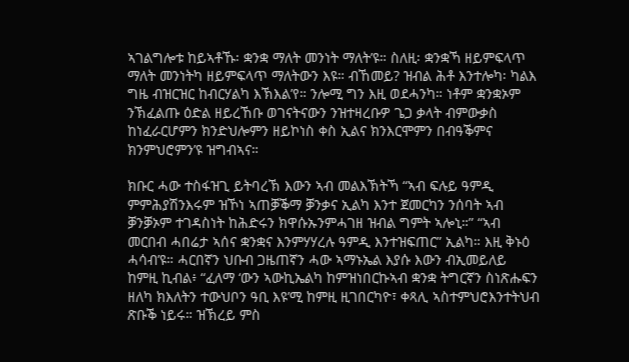ኣገልግሎቱ ከይኣቶኹ፡ ቋንቋ ማለት መንነት ማለት’ዩ። ስለዚ፡ ቋንቋኻ ዘይምፍላጥ ማለት መንነትካ ዘይምፍላጥ ማለትውን እዩ። ብኸመይ? ዝብል ሕቶ እንተሎካ፡ ካልእ ግዜ ብዝርዝር ከብርሃልካ እኽእል’የ። ንሎሚ ግን እዚ ወደሓንካ። ነቶም ቋንቋኦም ንኽፈልጡ ዕድል ዘይረኸቡ ወገናትናውን ንዝተዛረቡዎ ጌጋ ቃላት ብምውቃስ ከነፈራርሆምን ክንድህሎምን ዘይኮነስ ቀስ ኢልና ክንእርሞምን በብዓቕምና ክንምህሮምን’ዩ ዝግብኣና።

ክቡር ሓው ተስፋዝጊ ይትባረኽ እውን ኣብ መልእኽትኻ “ኣብ ፍሉይ ዓምዲ ምምሕያሽንእሩም ዝኾነ ኣጠቓቕማ ቓንቃና ኢልካ እንተ ጀመርካን ንሰባት ኣብ ቓንቓኦም ተገዳስነት ከሕድሩን ክዋሱኡንምሓገዘ ዝብል ግምት ኣሎኒ።” “ኣብ መርበብ ሓበሬታ ኣሰና ቋንቋና እንምሃሃረሉ ዓምዲ እንተዝፍጠር” ኢልካ። እዚ ቅኑዕ ሓሳብ’ዩ። ሓርበኛን ህቡብ ጋዜጠኛን ሓው ኣማኑኤል እያሱ እውን ብኢመይለይ ከምዚ ኪብል፥ “ፈለማ ‘ውን ኣውኪኤልካ ከምዝነበርኩኣብ ቋንቋ ትግርኛን ስነጽሑፍን ዘለካ ክእለትን ተውህቦን ዓቢ እዩ’ሚ ከምዚ ዚገበርካዮ፣ ቀጻሊ ኣስተምህሮእንተትህብ ጽቡቕ ነይሩ። ዝኽረይ ምስ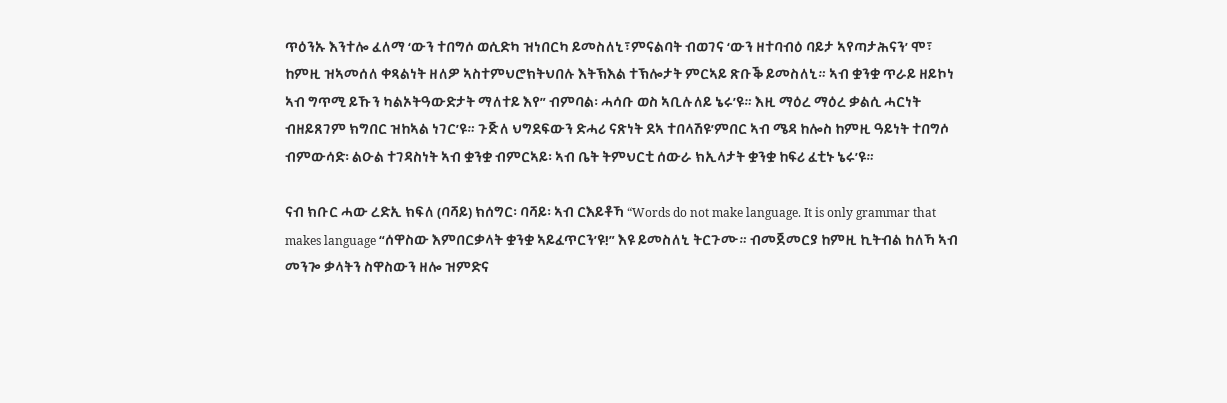ጥዕንኡ እንተሎ ፈለማ ‘ውን ተበግሶ ወሲድካ ዝነበርካ ይመስለኒ፣ምናልባት ብወገና ‘ውን ዘተባብዕ ባይታ ኣየጣታሕናን’ ሞ፣ ከምዚ ዝኣመሰለ ቀጻልነት ዘለዎ ኣስተምህሮክትህበሉ እትኽእል ተኽሎታት ምርኣይ ጽቡቕ ይመስለኒ። ኣብ ቋንቋ ጥራይ ዘይኮነ ኣብ ግጥሚ ይኹን ካልኦትዓውድታት ማለተይ እየ” ብምባል፡ ሓሳቡ ወስ ኣቢሉለይ ኔሩ’ዩ። እዚ ማዕረ ማዕረ ቃልሲ ሓርነት ብዘይጸገም ክግበር ዝከኣል ነገር’ዩ። ጉጅለ ህግደፍውን ድሓሪ ናጽነት ደኣ ተበላሽዩ’ምበር ኣብ ሜዳ ከሎስ ከምዚ ዓይነት ተበግሶ ብምውሳድ፡ ልዑል ተገዳስነት ኣብ ቋንቋ ብምርኣይ፡ ኣብ ቤት ትምህርቲ ሰውራ ክኢላታት ቋንቋ ከፍሪ ፈቲኑ ኔሩ’ዩ።

ናብ ክቡር ሓው ረድኢ ክፍለ (ባሻይ) ክሰግር፡ ባሻይ፡ ኣብ ርእይቶኻ “Words do not make language. It is only grammar that makes language “ሰዋስው እምበርቃላት ቋንቋ ኣይፈጥርን’ዩ!” እዩ ይመስለኒ ትርጉሙ። ብመጀመርያ ከምዚ ኪትብል ከለኻ ኣብ መንጐ ቃላትን ስዋስውን ዘሎ ዝምድና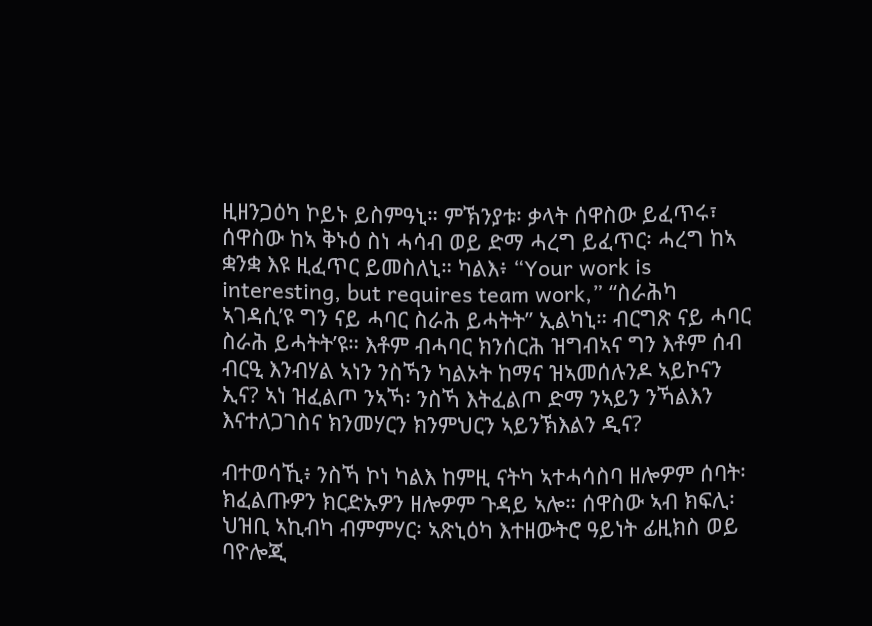ዚዘንጋዕካ ኮይኑ ይስምዓኒ። ምኽንያቱ፡ ቃላት ሰዋስው ይፈጥሩ፣ ሰዋስው ከኣ ቅኑዕ ስነ ሓሳብ ወይ ድማ ሓረግ ይፈጥር፡ ሓረግ ከኣ ቋንቋ እዩ ዚፈጥር ይመስለኒ። ካልእ፥ “Your work is interesting, but requires team work,” “ስራሕካ ኣገዳሲ’ዩ ግን ናይ ሓባር ስራሕ ይሓትት” ኢልካኒ። ብርግጽ ናይ ሓባር ስራሕ ይሓትት’ዩ። እቶም ብሓባር ክንሰርሕ ዝግብኣና ግን እቶም ሰብ ብርዒ እንብሃል ኣነን ንስኻን ካልኦት ከማና ዝኣመሰሉንዶ ኣይኮናን ኢና? ኣነ ዝፈልጦ ንኣኻ፡ ንስኻ እትፈልጦ ድማ ንኣይን ንኻልእን እናተለጋገስና ክንመሃርን ክንምህርን ኣይንኽእልን ዲና?

ብተወሳኺ፥ ንስኻ ኮነ ካልእ ከምዚ ናትካ ኣተሓሳስባ ዘሎዎም ሰባት፡ ክፈልጡዎን ክርድኡዎን ዘሎዎም ጉዳይ ኣሎ። ሰዋስው ኣብ ክፍሊ፡ ህዝቢ ኣኪብካ ብምምሃር፡ ኣጽኒዕካ እተዘውትሮ ዓይነት ፊዚክስ ወይ ባዮሎጂ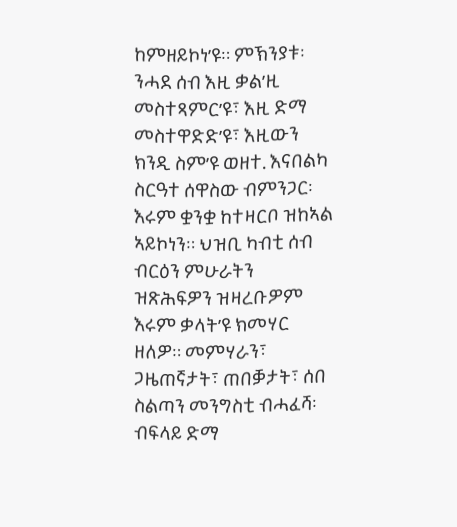ከምዘይኮነ’ዩ። ምኽንያቱ፡ ንሓደ ሰብ እዚ ቃል’ዚ መስተጻምር’ዩ፣ እዚ ድማ መስተዋድድ’ዩ፣ እዚውን ክንዲ ስም’ዩ ወዘተ. እናበልካ ስርዓተ ሰዋስው ብምንጋር፡ እሩም ቋንቋ ከተዛርቦ ዝከኣል ኣይኮነን። ህዝቢ ካብቲ ሰብ ብርዕን ምሁራትን ዝጽሕፍዎን ዝዛረቡዎም እሩም ቃላት’ዩ ክመሃር ዘለዎ። መምሃራን፣ ጋዜጠኛታት፣ ጠበቓታት፣ ሰበ ስልጣን መንግስቲ ብሓፈሻ፡ ብፍላይ ድማ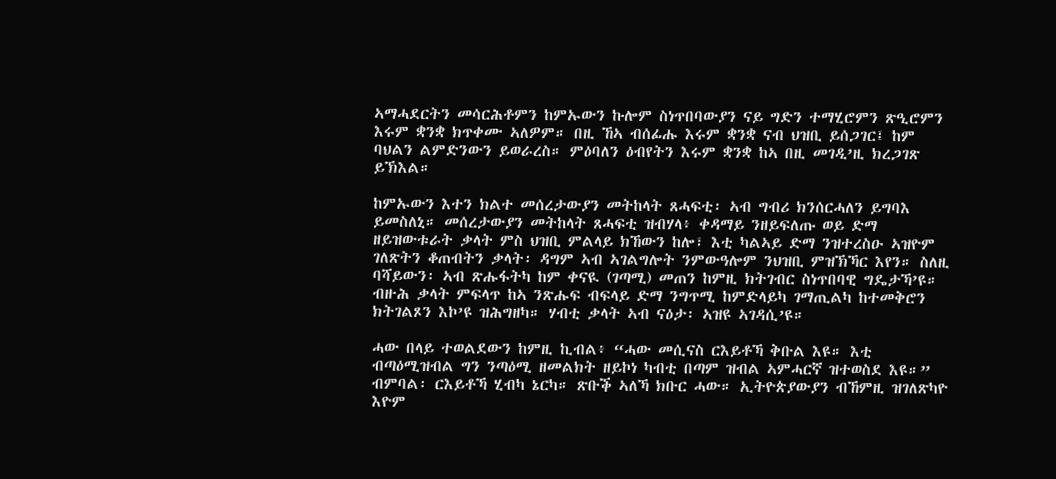ኣማሓደርትን መሳርሕቶምን ከምኡውን ኩሎም ስነጥበባውያን ናይ ግድን ተማሂሮምን ጽዒሮምን እሩም ቋንቋ ክጥቀሙ ኣለዎም። በዚ ኸኣ ብሰፊሑ እሩም ቋንቋ ናብ ህዝቢ ይሰጋገር፤ ከም ባህልን ልምድንውን ይወራረስ። ምዕባለን ዕብየትን እሩም ቋንቋ ከኣ በዚ መገዲ’ዚ ክረጋገጽ ይኽእል።

ከምኡውን እተን ክልተ መሰረታውያን መትከላት ጸሓፍቲ፡ ኣብ ግብሪ ክንሰርሓለን ይግባእ ይመስለኒ። መሰረታውያን መትከላት ጸሓፍቲ ዝብሃላ፥ ቀዳማይ ንዘይፍለጡ ወይ ድማ ዘይዝውቱራት ቃላት ምስ ህዝቢ ምልላይ ክኸውን ከሎ፣ እቲ ካልኣይ ድማ ንዝተረስዑ ኣዝዮም ገለጽትን ቆጠብትን ቃላት፡ ዳግም ኣብ ኣገልግሎት ንምውዓሎም ንህዝቢ ምዝኽኻር እየን። ስለዚ ባሻይውን፡ ኣብ ጽሑፋትካ ከም ቀናዪ (ገጣሚ) መጠን ከምዚ ክትገብር ስነጥበባዊ ግዴታኻ’ዩ። ብዙሕ ቃላት ምፍላጥ ከኣ ንጽሑፍ ብፍላይ ድማ ንግጥሚ ከምድላይካ ገማጢልካ ከተመቅሮን ክትገልጾን እኮ’ዩ ዝሕግዘካ። ሃብቲ ቃላት ኣብ ናዕታ፡ ኣዝዩ ኣገዳሲ’ዩ።

ሓው በላይ ተወልደውን ከምዚ ኪብል፥ “ሓው መሲናስ ርእይቶኻ ቅቡል እዩ። እቲ ብጣዕሚዝብል ግን ንጣዕሚ ዘመልክት ዘይኮነ ካብቲ በጣም ዝብል ኣምሓርኛ ዝተወስደ እዩ።” ብምባል፡ ርእይቶኻ ሂብካ ኔርካ። ጽቡቕ ኣለኻ ክቡር ሓው። ኢትዮጵያውያን ብኸምዚ ዝገለጽካዮ እዮም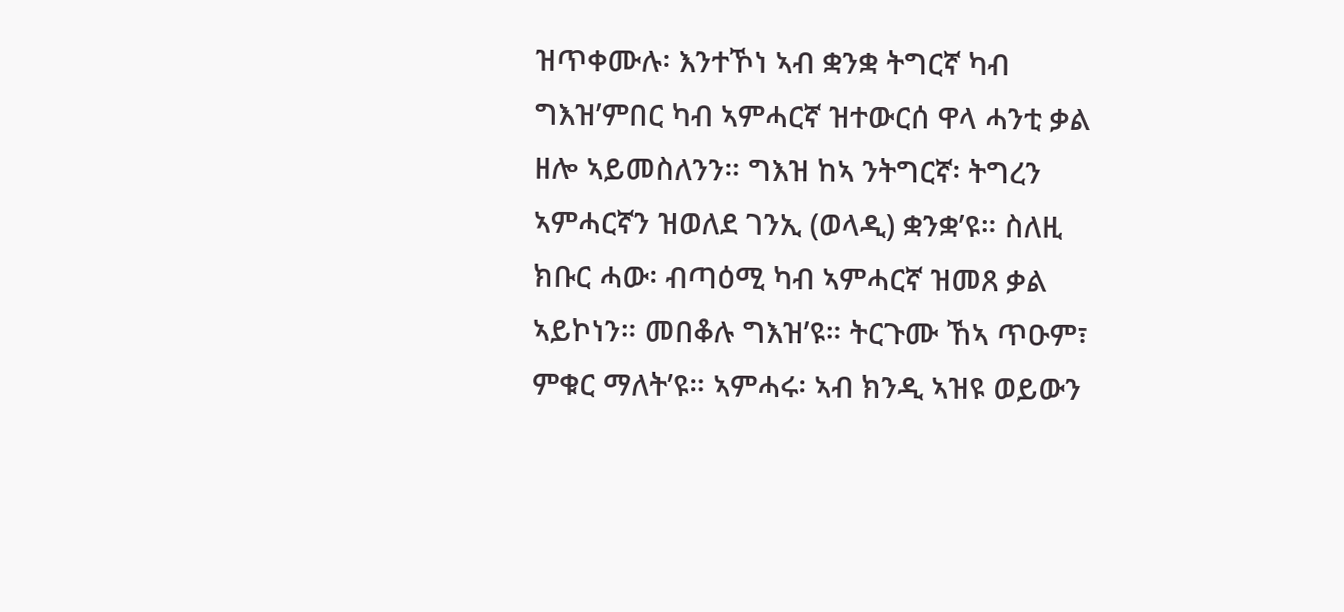ዝጥቀሙሉ፡ እንተኾነ ኣብ ቋንቋ ትግርኛ ካብ ግእዝ’ምበር ካብ ኣምሓርኛ ዝተውርሰ ዋላ ሓንቲ ቃል ዘሎ ኣይመስለንን። ግእዝ ከኣ ንትግርኛ፡ ትግረን ኣምሓርኛን ዝወለደ ገንኢ (ወላዲ) ቋንቋ’ዩ። ስለዚ ክቡር ሓው፡ ብጣዕሚ ካብ ኣምሓርኛ ዝመጸ ቃል ኣይኮነን። መበቆሉ ግእዝ’ዩ። ትርጉሙ ኸኣ ጥዑም፣ ምቁር ማለት’ዩ። ኣምሓሩ፡ ኣብ ክንዲ ኣዝዩ ወይውን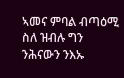ኣመና ምባል ብጣዕሚ ስለ ዝብሉ ግን ንሕናውን ንእኡ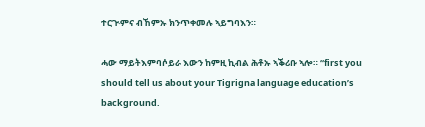ተርጒምና ብኸምኡ ክንጥቀመሉ ኣይግባእን።

ሓው ማይትእምባሶይራ እውን ከምዚ ኪብል ሕቶኡ ኣቕሪቡ ኣሎ። “first you should tell us about your Tigrigna language education’s background.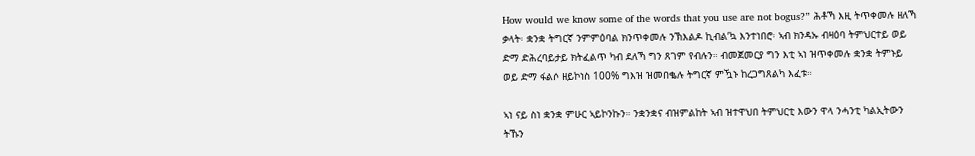How would we know some of the words that you use are not bogus?” ሕቶኻ እዚ ትጥቀመሉ ዘለኻ ቃላት፡ ቋንቋ ትግርኛ ንምምዕባል ክንጥቀመሉ ንኽእልዶ ኪብል’ኳ እንተነበሮ፡ ኣብ ክንዳኡ ብዛዕባ ትምህርተይ ወይ ድማ ድሕረባይታይ ክትፈልጥ ካብ ደለኻ ግን ጸገም የብሉን። ብመጀመርያ ግን እቲ ኣነ ዝጥቀመሉ ቋንቋ ትምኑይ ወይ ድማ ፋልሶ ዘይኮነስ 100% ግእዝ ዝመበቈሉ ትግርኛ ምዃኑ ከረጋግጸልካ እፈቱ።

ኣነ ናይ ስነ ቋንቋ ምሁር ኣይኮንኩን። ንቋንቋና ብዝምልከት ኣብ ዝተዋህበ ትምህርቲ እውን ዋላ ንሓንቲ ካልኢትውን ትኹን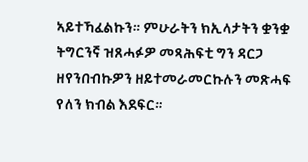ኣይተኻፈልኩን። ምሁራትን ክኢላታትን ቋንቋ ትግርንኛ ዝጸሓፉዎ መጻሕፍቲ ግን ዳርጋ ዘየንበብኩዎን ዘይተመራመርኩሉን መጽሓፍ የለን ክብል እደፍር።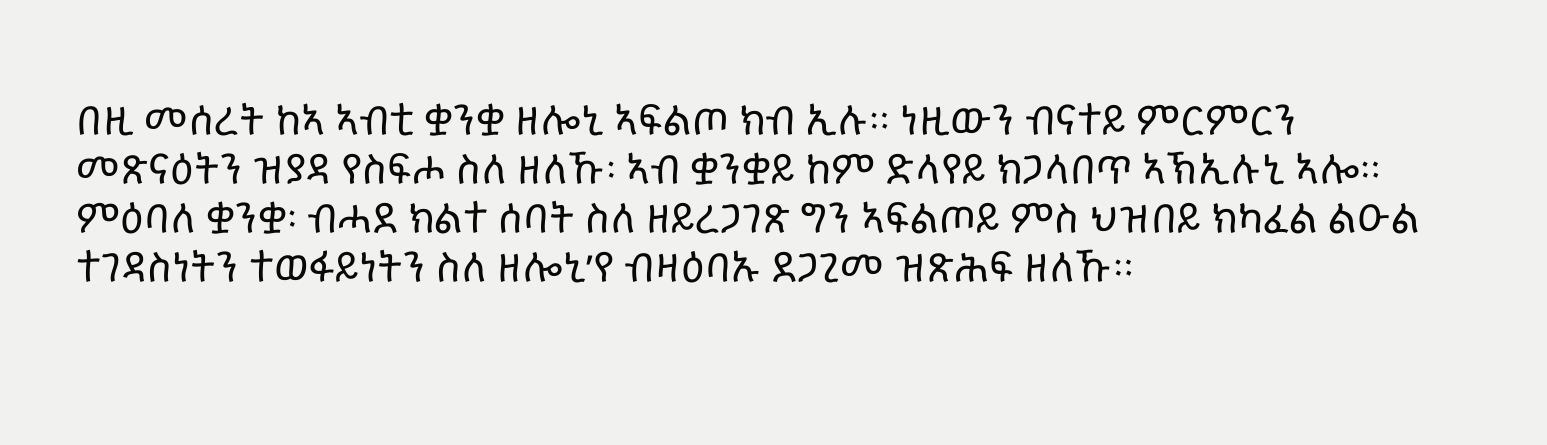በዚ መሰረት ከኣ ኣብቲ ቋንቋ ዘሎኒ ኣፍልጦ ክብ ኢሉ። ነዚውን ብናተይ ምርምርን መጽናዕትን ዝያዳ የስፍሖ ስለ ዘለኹ፡ ኣብ ቋንቋይ ከም ድላየይ ክጋላበጥ ኣኽኢሉኒ ኣሎ። ምዕባለ ቋንቋ፡ ብሓደ ክልተ ሰባት ስለ ዘይረጋገጽ ግን ኣፍልጦይ ምስ ህዝበይ ክካፈል ልዑል ተገዳስነትን ተወፋይነትን ስለ ዘሎኒ’የ ብዛዕባኡ ደጋጊመ ዝጽሕፍ ዘለኹ።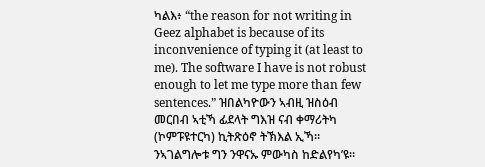ካልእ፥ “the reason for not writing in Geez alphabet is because of its inconvenience of typing it (at least to me). The software I have is not robust enough to let me type more than few sentences.” ዝበልካዮውን ኣብዚ ዝስዕብ መርበብ ኣቲኻ ፊደላት ግእዝ ናብ ቀማሪትካ (ኮምፑዩተርካ) ኪትጽዕኖ ትኽእል ኢኻ። ንኣገልግሎቱ ግን ንዋናኡ ምውካስ ከድልየካ’ዩ።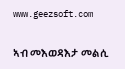www.geezsoft.com

ኣብ መእወዳእታ መልሲ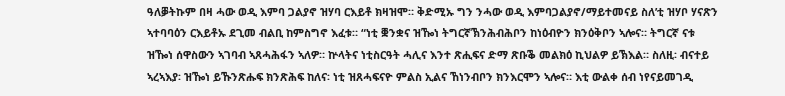ዓለቓትኩም በዛ ሓው ወዲ እምባ ጋልያኖ ዝሃባ ርእይቶ ክዛዝሞ። ቅድሚኡ ግን ንሓው ወዲ እምባጋልያኖ/ማይተመናይ ስለ’ቲ ዝሃቦ ሃናጽን ኣተባባዕን ርእይቶኡ ደጊመ ብልቢ ከምስግኖ እፈቱ። “ነቲ ቛንቋና ዝዀነ ትግርኛኽንሕብሕቦን ከነዕብዮን ክንዕቅቦን ኣሎና። ትግርኛ ናቱ ዝዀነ ሰዋስውን ኣገባብ ኣጸሓሕፋን ኣለዎ። ኵላትና ነቲስርዓት ሓሊና እንተ ጽሒፍና ድማ ጽቡቕ መልክዕ ኪህልዎ ይኽእል። ስለዚ፡ ብናተይ ኣረኣእያ፡ ዝዀነ ይኹንጽሑፍ ክንጽሕፍ ከለና፡ ነቲ ዝጸሓፍናዮ ምልስ ኢልና ኸነንብቦን ክንእርሞን ኣሎና። እቲ ውልቀ ሰብ ነየናይመገዲ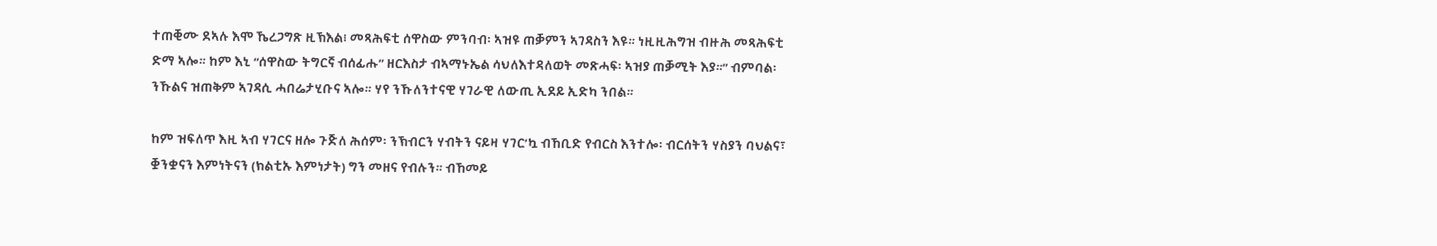ተጠቒሙ ደኣሉ እሞ ኼረጋግጽ ዚኽእል፧ መጻሕፍቲ ሰዋስው ምንባብ፡ ኣዝዩ ጠቓምን ኣገዳስን እዩ። ነዚዚሕግዝ ብዙሕ መጻሕፍቲ ድማ ኣሎ። ከም እኒ “ሰዋስው ትግርኛ ብሰፊሑ” ዘርእስታ ብኣማኑኤል ሳህለእተዳለወት መጽሓፍ፡ ኣዝያ ጠቓሚት እያ።” ብምባል፡ ንኹልና ዝጠቅም ኣገዳሲ ሓበሬታሂቡና ኣሎ። ሃየ ንኹለንተናዊ ሃገራዊ ለውጢ ኢደይ ኢድካ ንበል።

ከም ዝፍለጥ እዚ ኣብ ሃገርና ዘሎ ጉጅለ ሕሰም፡ ንኽብርን ሃብትን ናይዛ ሃገር’ኳ ብኸቢድ የብርስ እንተሎ፡ ብርሰትን ሃስያን ባህልና፣ ቛንቋናን እምነትናን (ክልቲኡ እምነታት) ግን መዘና የብሉን። ብኸመይ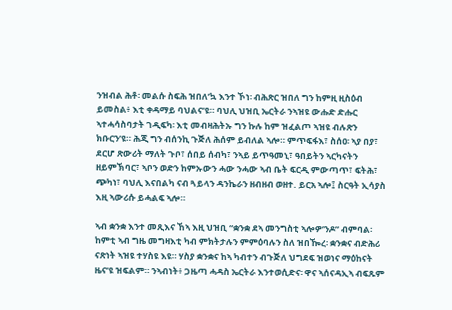ንዝብል ሕቶ፡ መልሱ ስፍሕ ዝበለ’ኳ እንተ ኾነ፡ ብሕጽር ዝበለ ግን ከምዚ ዚስዕብ ይመስል፥ እቲ ቀዳማይ ባህልና’ዩ። ባህሊ ህዝቢ ኤርትራ ንኣዝዩ ውሑድ ድሑር ኣተሓሳስባታት ገዲፍካ፡ እቲ መብዛሕትኡ ግን ኩሉ ከም ዝፈልጦ ኣዝዩ ብሉጽን ክቡርን’ዩ። ሕጂ ግን ብሰንኪ ጉጅለ ሕሰም ይብለል ኣሎ። ምጥፍፋእ፣ ስሰዐ፡ ኣያ በያ፣ ደርሆ ጽውሪት ማለት ጉቦ፣ ሰበይ ሰብካ፣ ንኣይ ይጥዓመኒ፣ ዓበይትን ኣርካናትን ዘይምኽባር፣ ኣቦን ወድን ከምኡውን ሓው ንሓው ኣብ ቤት ፍርዲ ምውጣጥ፣ ፍትሕ፣ ጭካነ፣ ባህሊ እናበልካ ናብ ጓይላን ዳንኬራን ዘብዘብ ወዘተ. ይርአ ኣሎ፤ ስርዓት ኢሳያስ እዚ ኣውሪሱ ይሓልፍ ኣሎ።

ኣብ ቋንቋ እንተ መጺእና ኸኣ እዚ ህዝቢ “ቋንቋ ደኣ መንግስቲ ኣሎዎ’ንዶ” ብምባል፡ ከምቲ ኣብ ግዜ መግዛእቲ ካብ ምክትታሉን ምምዕባሉን ስለ ዝበዀረ፡ ቋንቋና ብድሕሪ ናጽነት ኣዝዩ ተሃስዩ እዩ። ሃስያ ቋንቋና ከኣ ካብተን ብጉጅለ ህግደፍ ዝወነና ማዕከናት ዜና’ዩ ዝፍልም። ንኣብነት፥ ጋዜጣ ሓዳስ ኤርትራ እንተወሲድና፡ ዋና ኣሰናዳኢኣ ብፍጹም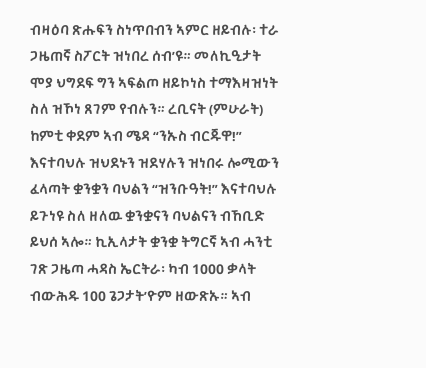ብዛዕባ ጽሑፍን ስነጥበብን ኣምር ዘይብሉ፡ ተራ ጋዜጠኛ ስፖርት ዝነበረ ሰብ’ዩ። መለኪዒታት ሞያ ህግደፍ ግን ኣፍልጦ ዘይኮነስ ተማእዛዝነት ስለ ዝኾነ ጸገም የብሉን። ረቢናት (ምሁራት) ከምቲ ቀደም ኣብ ሜዳ “ንኡስ ብርጁዋ!” እናተባህሉ ዝህደኑን ዝደሃሉን ዝነበሩ ሎሚውን ፈላጣት ቋንቋን ባህልን “ዝንቡዓት!” እናተባህሉ ይጉነዩ ስለ ዘለዉ ቋንቋናን ባህልናን ብኸቢድ ይህሰ ኣሎ። ኪኢላታት ቋንቋ ትግርኛ ኣብ ሓንቲ ገጽ ጋዜጣ ሓዳስ ኤርትራ፡ ካብ 1000 ቃላት ብውሕዱ 100 ጌጋታት’ዮም ዘውጽኡ። ኣብ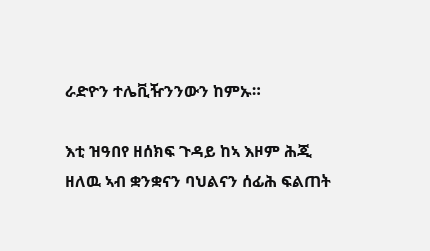ራድዮን ተሌቪዥንንውን ከምኡ።

እቲ ዝዓበየ ዘሰክፍ ጉዳይ ከኣ እዞም ሕጂ ዘለዉ ኣብ ቋንቋናን ባህልናን ሰፊሕ ፍልጠት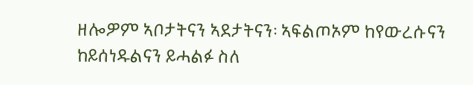ዘሎዎም ኣቦታትናን ኣደታትናን፡ ኣፍልጦኦም ከየውረሱናን ከይሰነዱልናን ይሓልፉ ስለ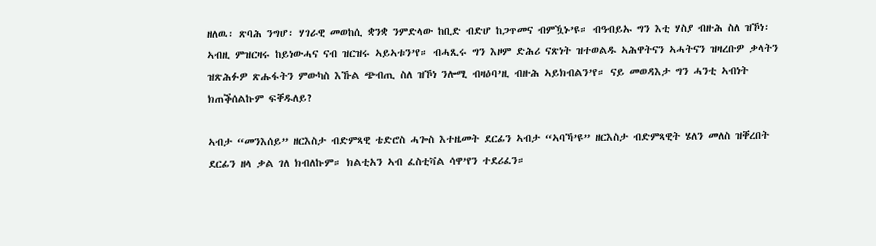ዘለዉ፡ ጽባሕ ንግሆ፡ ሃገራዊ መወከሲ ቋንቋ ንምድላው ከቢድ ብድሆ ከጋጥመና ብምዃኑ’ዩ። ብዓብይኡ ግን እቲ ሃስያ ብዙሕ ስለ ዝኾነ፡ ኣብዚ ምዝርዛሩ ከይነውሓና ናብ ዝርዝሩ ኣይኣቱን’የ። ብሓጺሩ ግን እዞም ድሕሪ ናጽነት ዝተወልዱ ኣሕዋትናን ኣሓትናን ዝዛረቡዎ ቃላትን ዝጽሕፉዎ ጽሑፋትን ምውካስ እኹል ጭብጢ ስለ ዝኾነ ንሎሚ ብዛዕባ’ዚ ብዙሕ ኣይክብልን’የ። ናይ መወዳእታ ግን ሓንቲ ኣብነት ክጠቕሰልኩም ፍቐዱለይ?

ኣብታ “መንእሰይ” ዘርእስታ ብድምጻዊ ቴድሮስ ሓጐስ እተዜመት ደርፊን ኣብታ “ኣባኻ’ዩ” ዘርእስታ ብድምጻዊት ሄለን መለስ ዝቐረበት ደርፊን ዘላ ቃል ገለ ክብለኩም። ክልቲአን ኣብ ፈስቲቫል ሳዋ’የን ተደሪፈን።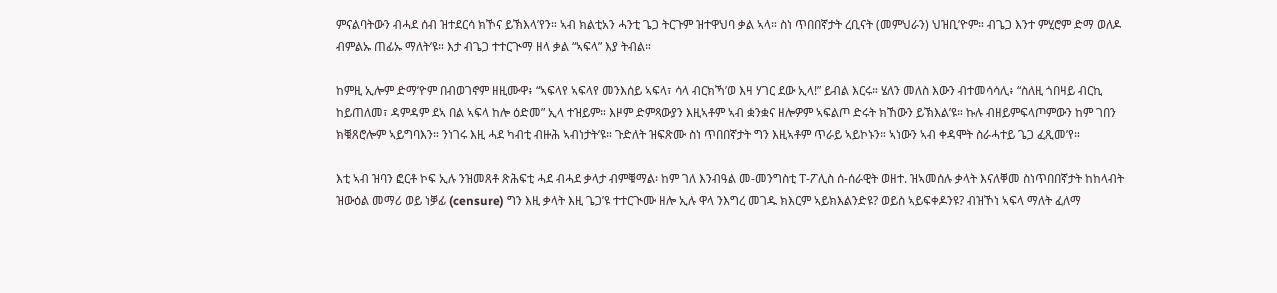ምናልባትውን ብሓደ ሰብ ዝተደርሳ ክኾና ይኽእላ’የን። ኣብ ክልቲአን ሓንቲ ጌጋ ትርጉም ዝተዋህባ ቃል ኣላ። ስነ ጥበበኛታት ረቢናት (መምህራን) ህዝቢ’ዮም። ብጌጋ እንተ ምሂሮም ድማ ወለዶ ብምልኡ ጠፊኡ ማለት’ዩ። እታ ብጌጋ ተተርጒማ ዘላ ቃል “ኣፍላ” እያ ትብል።

ከምዚ ኢሎም ድማ’ዮም በብወገኖም ዘዚሙዋ፥ “ኣፍላየ ኣፍላየ መንእሰይ ኣፍላ፣ ሳላ ብርክኻ’ወ እዛ ሃገር ደው ኢላ!” ይብል እርሩ። ሄለን መለስ እውን ብተመሳሳሊ፥ “ስለዚ ጎበዛይ ብርኪ ከይጠለመ፣ ዳምዳም ደኣ በል ኣፍላ ከሎ ዕድመ” ኢላ ተዝይም። እዞም ድምጻውያን እዚኣቶም ኣብ ቋንቋና ዘሎዎም ኣፍልጦ ድሩት ክኸውን ይኽእል’ዩ። ኩሉ ብዘይምፍላጦምውን ከም ገበን ክቑጸሮሎም ኣይግባእን። ንነገሩ እዚ ሓደ ካብቲ ብዙሕ ኣብነታት’ዩ። ጉድለት ዝፍጽሙ ስነ ጥበበኛታት ግን እዚኣቶም ጥራይ ኣይኮኑን። ኣነውን ኣብ ቀዳሞት ስራሓተይ ጌጋ ፈጺመ’የ።

እቲ ኣብ ዝባን ፎርቶ ኮፍ ኢሉ ንዝመጸቶ ጽሕፍቲ ሓደ ብሓደ ቃላታ ብምቑማል፡ ከም ገለ እንብዓል መ-መንግስቲ ፐ-ፖሊስ ሰ-ሰራዊት ወዘተ. ዝኣመሰሉ ቃላት እናለቐመ ስነጥበበኛታት ከከላብት ዝውዕል መማሪ ወይ ነቓፊ (censure) ግን እዚ ቃላት እዚ ጌጋ’ዩ ተተርጒሙ ዘሎ ኢሉ ዋላ ንእግረ መገዱ ክእርም ኣይክእልንድዩ? ወይስ ኣይፍቀዶንዩ? ብዝኾነ ኣፍላ ማለት ፈለማ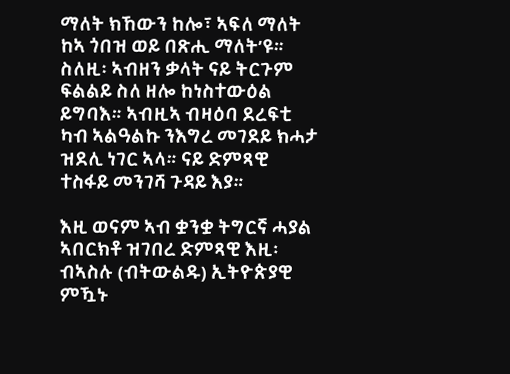ማለት ክኸውን ከሎ፣ ኣፍለ ማለት ከኣ ጎበዝ ወይ በጽሒ ማለት’ዩ። ስለዚ፡ ኣብዘን ቃላት ናይ ትርጉም ፍልልይ ስለ ዘሎ ከነስተውዕል ይግባእ። ኣብዚኣ ብዛዕባ ደረፍቲ ካብ ኣልዓልኩ ንእግረ መገደይ ክሓታ ዝደሊ ነገር ኣላ። ናይ ድምጻዊ ተስፋይ መንገሻ ጉዳይ እያ።

እዚ ወናም ኣብ ቋንቋ ትግርኛ ሓያል ኣበርክቶ ዝገበረ ድምጻዊ እዚ፡ ብኣስሉ (ብትውልዱ) ኢትዮጵያዊ ምዃኑ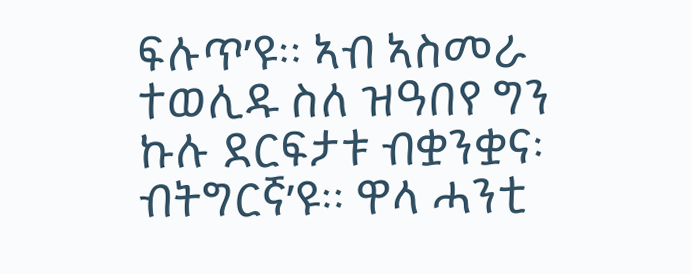ፍሉጥ’ዩ። ኣብ ኣስመራ ተወሊዱ ስለ ዝዓበየ ግን ኩሉ ደርፍታቱ ብቋንቋና፡ ብትግርኛ’ዩ። ዋላ ሓንቲ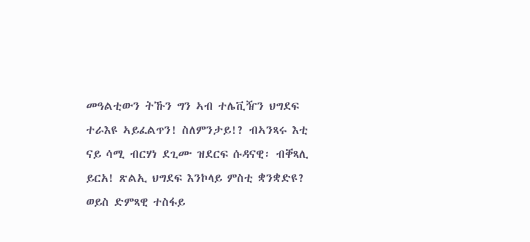መዓልቲውን ትኹን ግን ኣብ ተሌቪዥን ህግደፍ ተራእዩ ኣይፈልጥን! ስለምንታይ!? ብኣንጻሩ እቲ ናይ ሳሚ ብርሃነ ደጊሙ ዝደርፍ ሱዳናዊ፡ ብቐጻሊ ይርአ! ጽልኢ ህግደፍ እንኮላይ ምስቲ ቋንቋድዩ? ወይስ ድምጻዊ ተስፋይ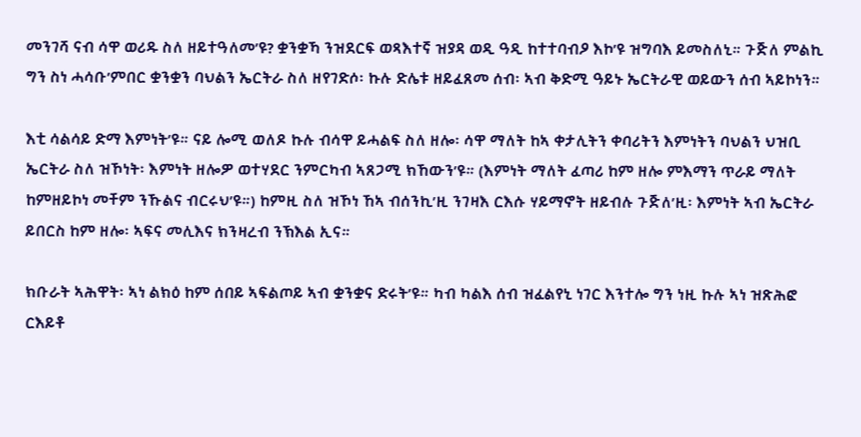መንገሻ ናብ ሳዋ ወሪዱ ስለ ዘይተዓለመ’ዩ? ቋንቋኻ ንዝደርፍ ወጻእተኛ ዝያዳ ወዲ ዓዲ ከተተባብዖ እኮ’ዩ ዝግባእ ይመስለኒ። ጉጅለ ምልኪ ግን ስነ ሓሳቡ’ምበር ቋንቋን ባህልን ኤርትራ ስለ ዘየገድሶ፡ ኩሉ ድሌቱ ዘይፈጸመ ሰብ፡ ኣብ ቅድሚ ዓይኑ ኤርትራዊ ወይውን ሰብ ኣይኮነን።

እቲ ሳልሳይ ድማ እምነት’ዩ። ናይ ሎሚ ወለዶ ኩሉ ብሳዋ ይሓልፍ ስለ ዘሎ፡ ሳዋ ማለት ከኣ ቀታሊትን ቀባሪትን እምነትን ባህልን ህዝቢ ኤርትራ ስለ ዝኾነት፡ እምነት ዘሎዎ ወተሃደር ንምርካብ ኣጸጋሚ ክኸውን’ዩ። (እምነት ማለት ፈጣሪ ከም ዘሎ ምእማን ጥራይ ማለት ከምዘይኮነ መቸም ንኹልና ብርሩህ’ዩ።) ከምዚ ስለ ዝኾነ ኸኣ ብሰንኪ’ዚ ንገዛእ ርእሱ ሃይማኖት ዘይብሉ ጉጅለ’ዚ፡ እምነት ኣብ ኤርትራ ይበርስ ከም ዘሎ፡ ኣፍና መሊእና ክንዛረብ ንኽእል ኢና።

ክቡራት ኣሕዋት፡ ኣነ ልክዕ ከም ሰበይ ኣፍልጦይ ኣብ ቋንቋና ድሩት’ዩ። ካብ ካልእ ሰብ ዝፈልየኒ ነገር እንተሎ ግን ነዚ ኩሉ ኣነ ዝጽሕፎ ርእይቶ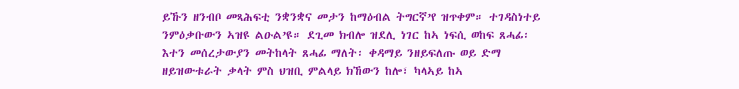ይኹን ዘንብቦ መጻሕፍቲ ንቋንቋና መታን ከማዕብል ትግርኛ’የ ዝጥቀም። ተገዳስነተይ ንምዕቃቡውን ኣዝዩ ልዑል’ዩ። ደጊመ ክብሎ ዝደሊ ነገር ከኣ ነፍሲ ወከፍ ጸሓፊ፡ እተን መሰረታውያን መትከላት ጸሓፊ ማለት፡ ቀዳማይ ንዘይፍለጡ ወይ ድማ ዘይዝውቱራት ቃላት ምስ ህዝቢ ምልላይ ክኸውን ከሎ፣ ካላኣይ ከኣ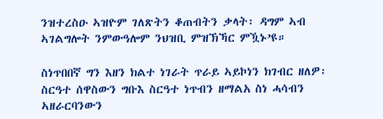ንዝተረስዑ ኣዝዮም ገለጽትን ቆጠብትን ቃላት፡ ዳግም ኣብ ኣገልግሎት ንምውዓሎም ንህዝቢ ምዝኽኻር ምዃኑ’ዩ።

ስነጥበበኛ ግን እዘን ክልተ ነገራት ጥራይ ኣይኮነን ክገብር ዘለዎ፡ ስርዓተ ሰዋስውን ግቡእ ስርዓተ ነጥብን ዘማልአ ስነ ሓሳብን ኣዘራርባንውን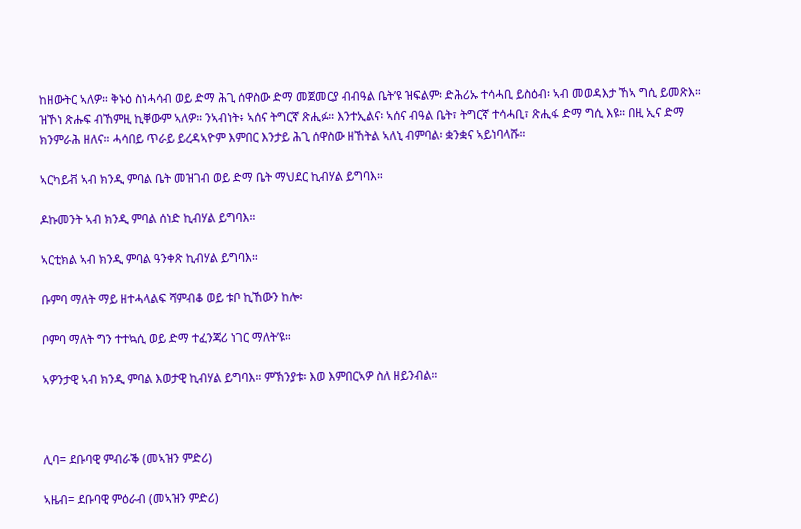ከዘውትር ኣለዎ። ቅኑዕ ስነሓሳብ ወይ ድማ ሕጊ ሰዋስው ድማ መጀመርያ ብብዓል ቤት’ዩ ዝፍልም፡ ድሕሪኡ ተሳሓቢ ይስዕብ፡ ኣብ መወዳእታ ኸኣ ግሲ ይመጽእ። ዝኾነ ጽሑፍ ብኸምዚ ኪቐውም ኣለዎ። ንኣብነት፥ ኣሰና ትግርኛ ጽሒፉ። እንተኢልና፡ ኣሰና ብዓል ቤት፣ ትግርኛ ተሳሓቢ፣ ጽሒፋ ድማ ግሲ እዩ። በዚ ኢና ድማ ክንምራሕ ዘለና። ሓሳበይ ጥራይ ይረዳኣዮም እምበር እንታይ ሕጊ ሰዋስው ዘኸትል ኣለኒ ብምባል፡ ቋንቋና ኣይነባላሹ።

ኣርካይቭ ኣብ ክንዲ ምባል ቤት መዝገብ ወይ ድማ ቤት ማህደር ኪብሃል ይግባእ።

ዶኩመንት ኣብ ክንዲ ምባል ሰነድ ኪብሃል ይግባእ።

ኣርቲክል ኣብ ክንዲ ምባል ዓንቀጽ ኪብሃል ይግባእ።

ቡምባ ማለት ማይ ዘተሓላልፍ ሻምብቆ ወይ ቱቦ ኪኸውን ከሎ፡

ቦምባ ማለት ግን ተተኳሲ ወይ ድማ ተፈንጃሪ ነገር ማለት’ዩ።

ኣዎንታዊ ኣብ ክንዲ ምባል እወታዊ ኪብሃል ይግባእ። ምኽንያቱ፡ እወ እምበርኣዎ ስለ ዘይንብል።



ሊባ= ደቡባዊ ምብራቕ (መኣዝን ምድሪ)

ኣዜብ= ደቡባዊ ምዕራብ (መኣዝን ምድሪ)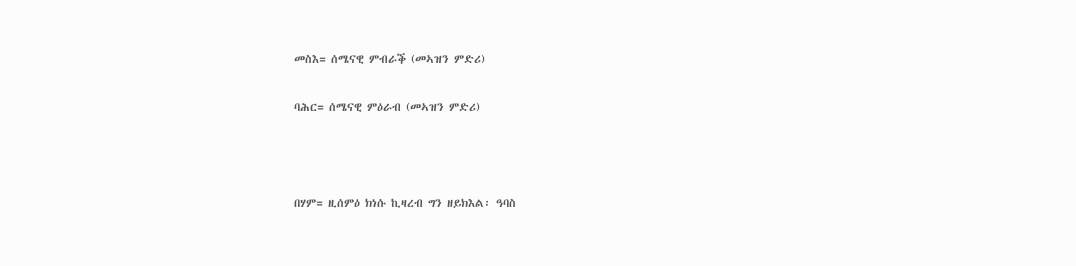መስእ= ሰሜናዊ ምብራቕ (መኣዝን ምድሪ)

ባሕር= ሰሜናዊ ምዕራብ (መኣዝን ምድሪ)



በሃም= ዚሰምዕ ክነሱ ኪዛረብ ግን ዘይክእል፡ ዓባስ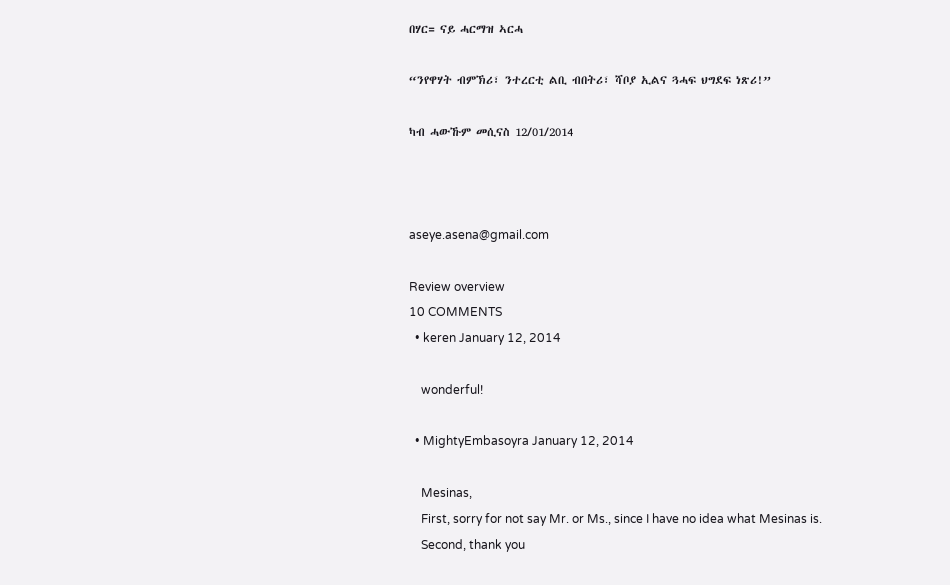በሃር= ናይ ሓርማዝ ኣርሓ

“ንየዋሃት ብምኽሪ፣ ንተረርቲ ልቢ ብበትሪ፣ ሻቦያ ኢልና ጓሓፍ ህግደፍ ነጽሪ!”

ካብ ሓውኹም መሲናስ 12/01/2014



aseye.asena@gmail.com

Review overview
10 COMMENTS
  • keren January 12, 2014

    wonderful!

  • MightyEmbasoyra January 12, 2014

    Mesinas,
    First, sorry for not say Mr. or Ms., since I have no idea what Mesinas is.
    Second, thank you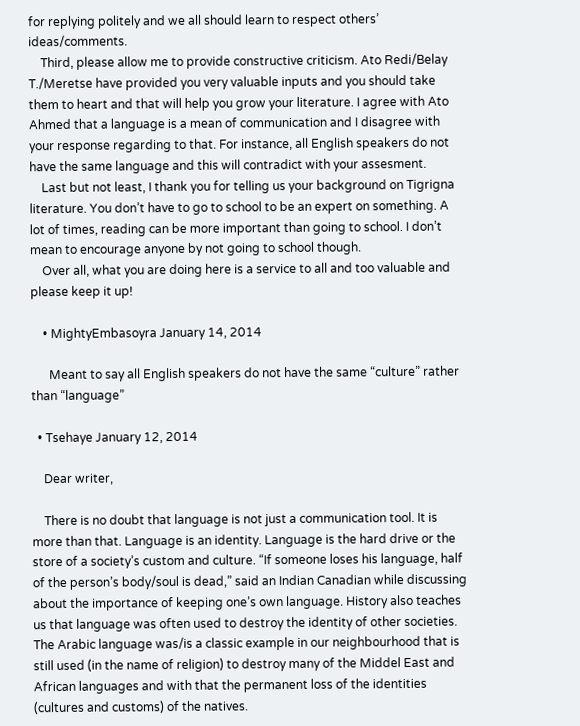for replying politely and we all should learn to respect others’ ideas/comments.
    Third, please allow me to provide constructive criticism. Ato Redi/Belay T./Meretse have provided you very valuable inputs and you should take them to heart and that will help you grow your literature. I agree with Ato Ahmed that a language is a mean of communication and I disagree with your response regarding to that. For instance, all English speakers do not have the same language and this will contradict with your assesment.
    Last but not least, I thank you for telling us your background on Tigrigna literature. You don’t have to go to school to be an expert on something. A lot of times, reading can be more important than going to school. I don’t mean to encourage anyone by not going to school though.
    Over all, what you are doing here is a service to all and too valuable and please keep it up!

    • MightyEmbasoyra January 14, 2014

      Meant to say all English speakers do not have the same “culture” rather than “language”

  • Tsehaye January 12, 2014

    Dear writer,

    There is no doubt that language is not just a communication tool. It is more than that. Language is an identity. Language is the hard drive or the store of a society’s custom and culture. “If someone loses his language, half of the person’s body/soul is dead,” said an Indian Canadian while discussing about the importance of keeping one’s own language. History also teaches us that language was often used to destroy the identity of other societies. The Arabic language was/is a classic example in our neighbourhood that is still used (in the name of religion) to destroy many of the Middel East and African languages and with that the permanent loss of the identities (cultures and customs) of the natives.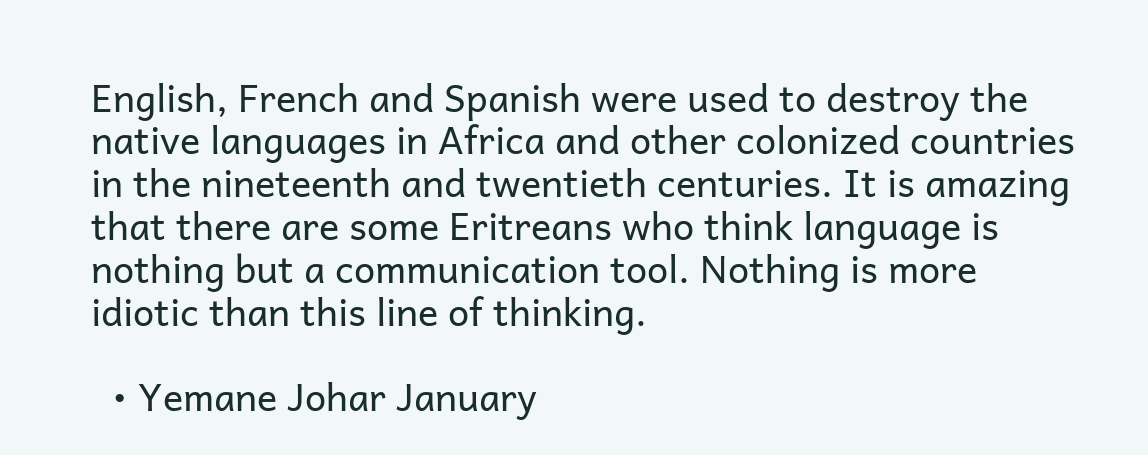English, French and Spanish were used to destroy the native languages in Africa and other colonized countries in the nineteenth and twentieth centuries. It is amazing that there are some Eritreans who think language is nothing but a communication tool. Nothing is more idiotic than this line of thinking.

  • Yemane Johar January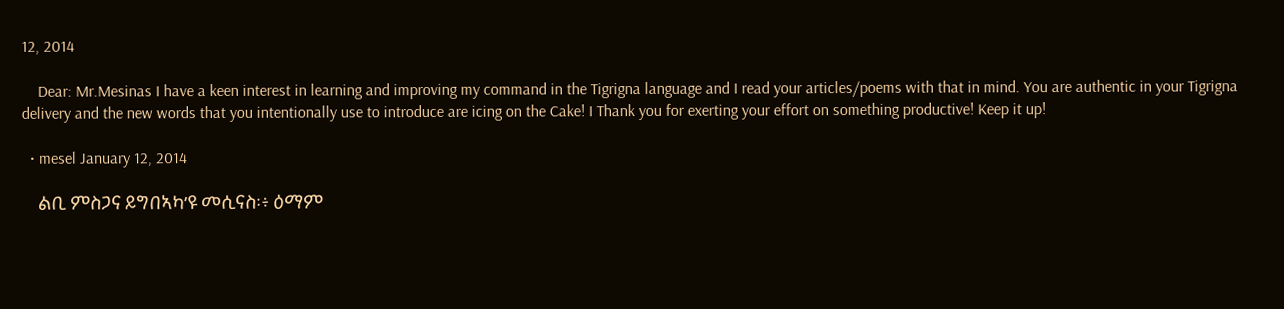12, 2014

    Dear: Mr.Mesinas I have a keen interest in learning and improving my command in the Tigrigna language and I read your articles/poems with that in mind. You are authentic in your Tigrigna delivery and the new words that you intentionally use to introduce are icing on the Cake! I Thank you for exerting your effort on something productive! Keep it up!

  • mesel January 12, 2014

    ልቢ ምስጋና ይግበኣካ’ዩ መሲናስ፡፥ ዕማም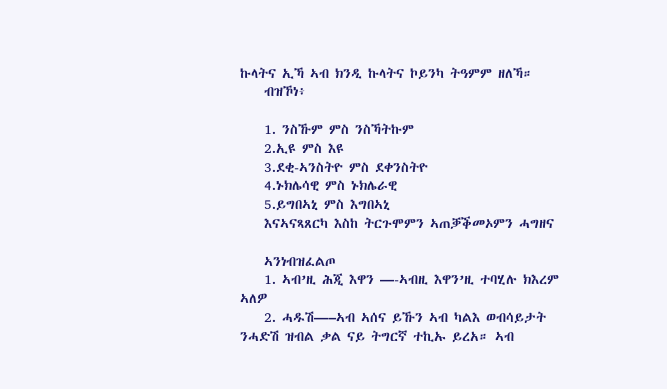ኩላትና ኢኻ ኣብ ክንዲ ኩላትና ኮይንካ ትዓምም ዘለኻ።
    ብዝኾነ፥

    1. ንስኹም ምስ ንስኻትኩም
    2.ኢዩ ምስ እዩ
    3.ደቂ-ኣንስትዮ ምስ ደቀንስትዮ
    4.ኑክሌሳዊ ምስ ኑክሌራዊ
    5.ይግበኣኒ ምስ እግበኣኒ
    እናኣናጻጸርካ እስከ ትርጉሞምን ኣጠቓቕመኦምን ሓግዘና

    ኣንነብዝፈልጦ
    1. ኣብ’ዚ ሕጂ እዋን —-ኣብዚ እዋን’ዚ ተባሂሉ ክእረም ኣለዎ
    2. ሓዱሽ—–ኣብ ኣሰና ይኹን ኣብ ካልእ ወብሳይታት ንሓድሽ ዝብል ቃል ናይ ትግርኛ ተኪኡ ይረአ። ኣብ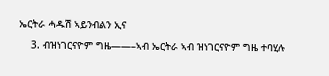ኤርትራ ሓዱሽ ኣይንብልን ኢና
    3. ብዝነገርናዮም ግዜ——–ኣብ ኤርትራ ኣብ ዝነገርናዮም ግዜ ተባሂሉ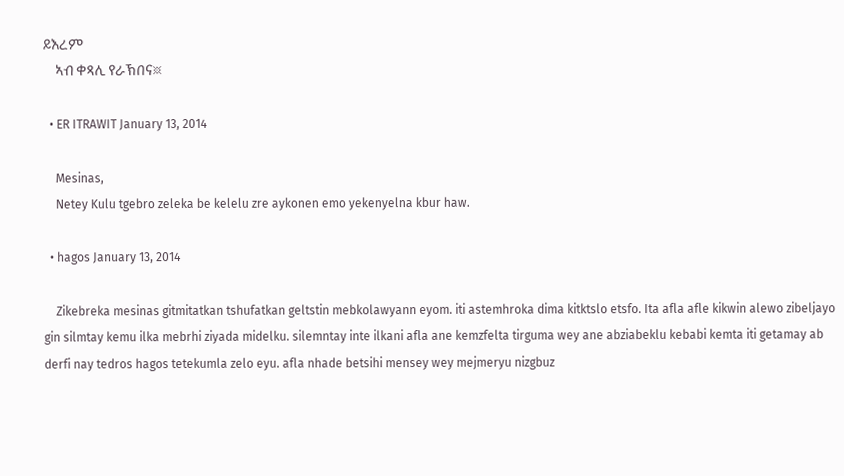ይእረም
    ኣብ ቀጻሊ የራኽበና፨

  • ER ITRAWIT January 13, 2014

    Mesinas,
    Netey Kulu tgebro zeleka be kelelu zre aykonen emo yekenyelna kbur haw.

  • hagos January 13, 2014

    Zikebreka mesinas gitmitatkan tshufatkan geltstin mebkolawyann eyom. iti astemhroka dima kitktslo etsfo. Ita afla afle kikwin alewo zibeljayo gin silmtay kemu ilka mebrhi ziyada midelku. silemntay inte ilkani afla ane kemzfelta tirguma wey ane abziabeklu kebabi kemta iti getamay ab derfi nay tedros hagos tetekumla zelo eyu. afla nhade betsihi mensey wey mejmeryu nizgbuz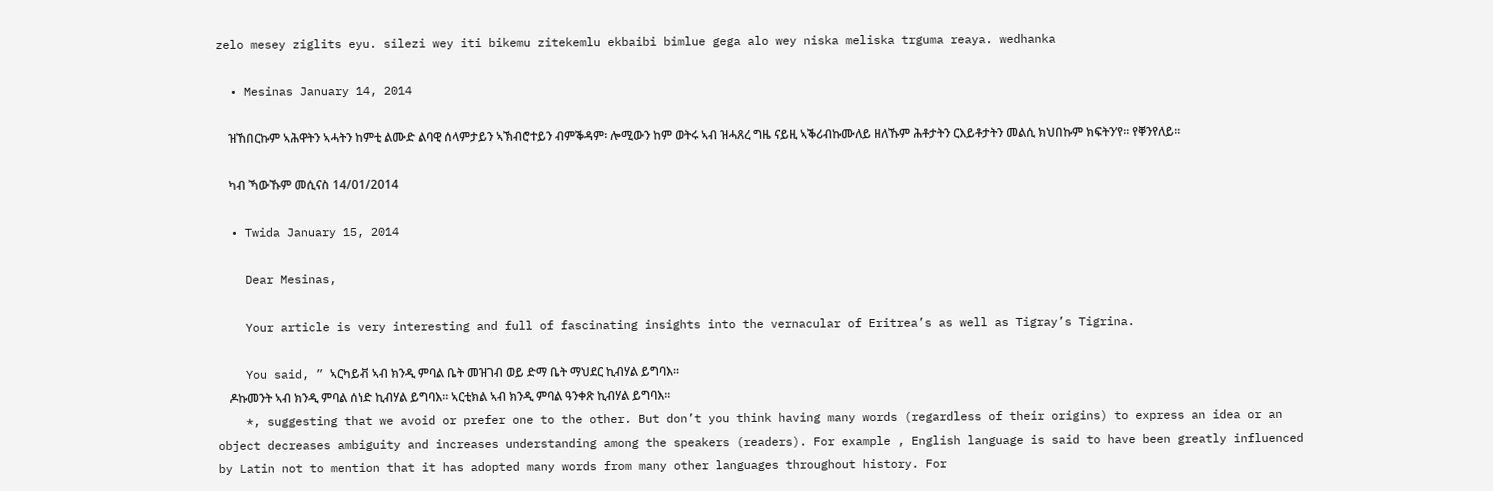zelo mesey ziglits eyu. silezi wey iti bikemu zitekemlu ekbaibi bimlue gega alo wey niska meliska trguma reaya. wedhanka

  • Mesinas January 14, 2014

    ዝኸበርኩም ኣሕዋትን ኣሓትን ከምቲ ልሙድ ልባዊ ሰላምታይን ኣኽብሮተይን ብምቕዳም፡ ሎሚውን ከም ወትሩ ኣብ ዝሓጸረ ግዜ ናይዚ ኣቕሪብኩሙለይ ዘለኹም ሕቶታትን ርእይቶታትን መልሲ ክህበኩም ክፍትን’የ። የቐንየለይ።

    ካብ ኻውኹም መሲናስ 14/01/2014

  • Twida January 15, 2014

    Dear Mesinas,

    Your article is very interesting and full of fascinating insights into the vernacular of Eritrea’s as well as Tigray’s Tigrina.

    You said, ” ኣርካይቭ ኣብ ክንዲ ምባል ቤት መዝገብ ወይ ድማ ቤት ማህደር ኪብሃል ይግባእ።
    ዶኩመንት ኣብ ክንዲ ምባል ሰነድ ኪብሃል ይግባእ። ኣርቲክል ኣብ ክንዲ ምባል ዓንቀጽ ኪብሃል ይግባእ።
    *, suggesting that we avoid or prefer one to the other. But don’t you think having many words (regardless of their origins) to express an idea or an object decreases ambiguity and increases understanding among the speakers (readers). For example , English language is said to have been greatly influenced by Latin not to mention that it has adopted many words from many other languages throughout history. For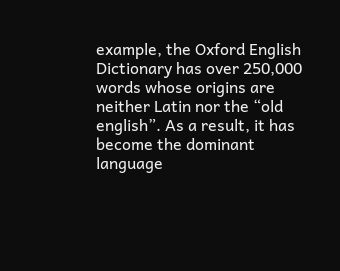example, the Oxford English Dictionary has over 250,000 words whose origins are neither Latin nor the “old english”. As a result, it has become the dominant language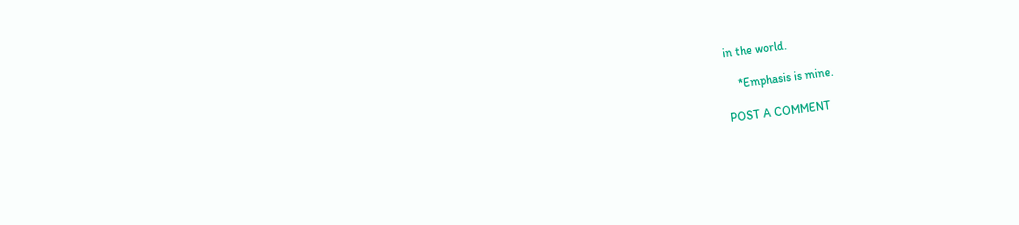in the world.

    *Emphasis is mine.

POST A COMMENT